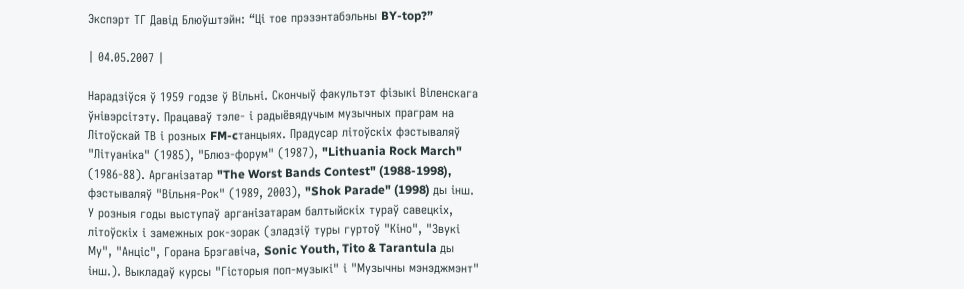Экспэрт ТГ Давід Блюўштэйн: “Ці тое прэзэнтабэльны BY-top?”

| 04.05.2007 |

Нарадзіўся ў 1959 годзе ў Вільні. Скончыў факультэт фізыкі Віленскага ўнівэрсітэту. Працаваў тэле- і радыёвядучым музычных праграм на Літоўскай ТВ і розных FM-cтанцыях. Прадусар літоўскіх фэстываляў "Літуаніка" (1985), "Блюз-форум" (1987), "Lithuania Rock March" (1986-88). Арганізатар "The Worst Bands Contest" (1988-1998), фэстываляў "Вільня-Рок" (1989, 2003), "Shok Parade" (1998) ды інш. У розныя годы выступаў арганізатарам балтыйскіх тураў савецкіх, літоўскіх і замежных рок-зорак (зладзіў туры гуртоў "Кіно", "Звукі Му", "Анціс", Горана Брэгавіча, Sonic Youth, Tito & Tarantula ды інш.). Выкладаў курсы "Гісторыя поп-музыкі" і "Музычны мэнэджмэнт"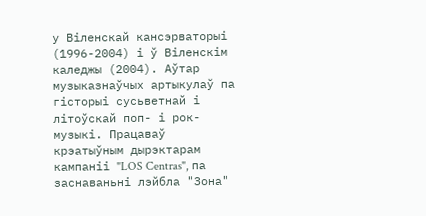у Віленскай кансэрваторыі (1996-2004) і ў Віленскім каледжы (2004). Аўтар музыказнаўчых артыкулаў па гісторыі сусьветнай і літоўскай поп- і рок-музыкі. Працаваў крэатыўным дырэктарам кампаніі "LOS Centras", па заснаваньні лэйбла "Зона"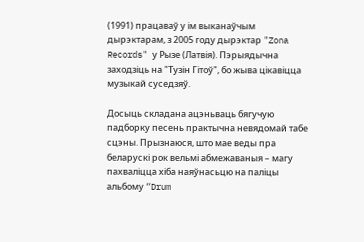(1991) працаваў у ім выканаўчым дырэктарам, з 2005 году дырэктар "Zona Records" у Рызе (Латвія). Пэрыядычна заходзіць на "Тузін Гітоў", бо жыва цікавіцца музыкай суседзяў.

Досыць складана ацэньваць бягучую падборку песень практычна невядомай табе сцэны. Прызнаюся, што мае веды пра беларускі рок вельмі абмежаваныя – магу пахваліцца хіба наяўнасьцю на паліцы альбому “Drum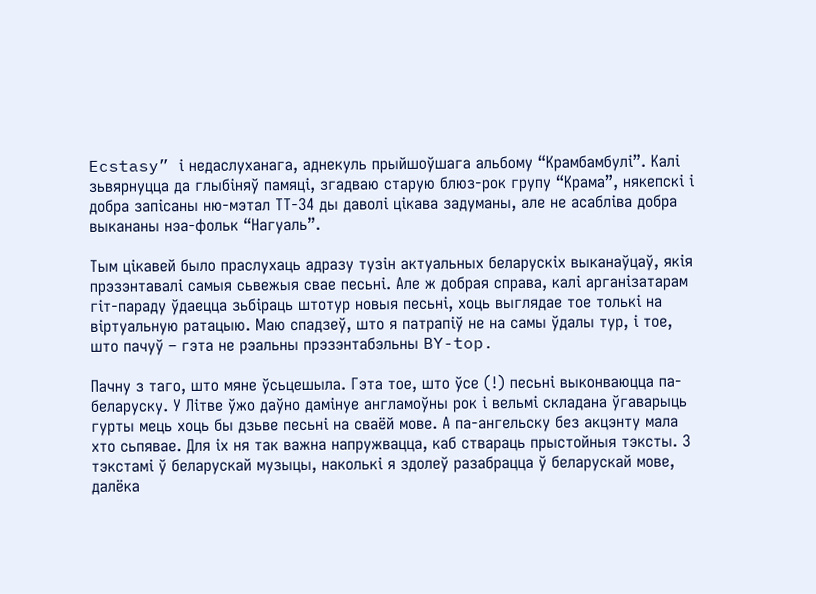Ecstasy” і недаслуханага, аднекуль прыйшоўшага альбому “Крамбамбулі”. Калі зьвярнуцца да глыбіняў памяці, згадваю старую блюз-рок групу “Крама”, някепскі і добра запісаны ню-мэтал ТТ-34 ды даволі цікава задуманы, але не асабліва добра выкананы нэа-фольк “Нагуаль”.

Тым цікавей было праслухаць адразу тузін актуальных беларускіх выканаўцаў, якія прэзэнтавалі самыя сьвежыя свае песьні. Але ж добрая справа, калі арганізатарам гіт-параду ўдаецца зьбіраць штотур новыя песьні, хоць выглядае тое толькі на віртуальную ратацыю. Маю спадзеў, што я патрапіў не на самы ўдалы тур, і тое, што пачуў – гэта не рэальны прэзэнтабэльны BY-top.

Пачну з таго, што мяне ўсьцешыла. Гэта тое, што ўсе (!) песьні выконваюцца па-беларуску. У Літве ўжо даўно дамінуе англамоўны рок і вельмі складана ўгаварыць гурты мець хоць бы дзьве песьні на сваёй мове. А па-ангельску без акцэнту мала хто сьпявае. Для іх ня так важна напружвацца, каб ствараць прыстойныя тэксты. З тэкстамі ў беларускай музыцы, наколькі я здолеў разабрацца ў беларускай мове, далёка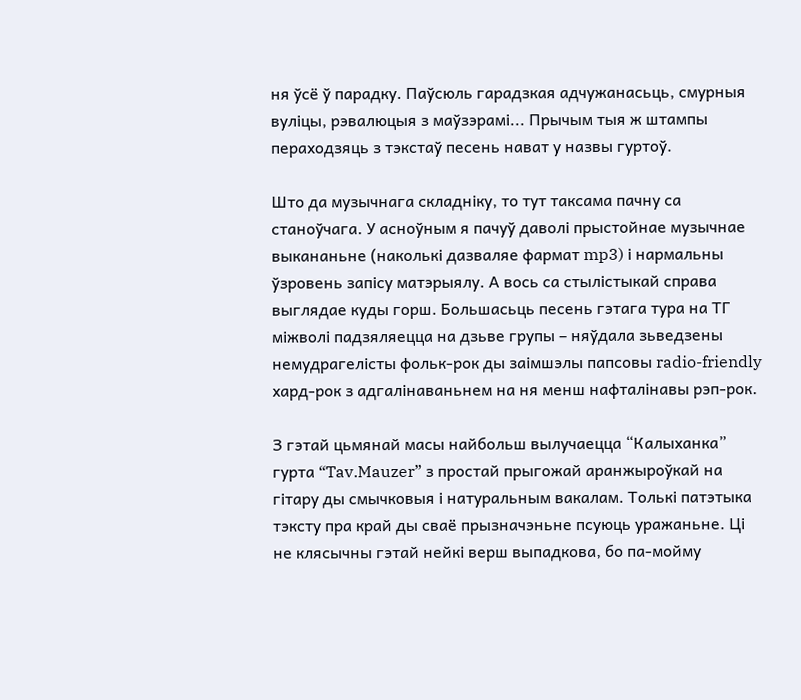ня ўсё ў парадку. Паўсюль гарадзкая адчужанасьць, смурныя вуліцы, рэвалюцыя з маўзэрамі... Прычым тыя ж штампы пераходзяць з тэкстаў песень нават у назвы гуртоў.

Што да музычнага складніку, то тут таксама пачну са станоўчага. У асноўным я пачуў даволі прыстойнае музычнае выкананьне (наколькі дазваляе фармат mp3) і нармальны ўзровень запісу матэрыялу. А вось са стылістыкай справа выглядае куды горш. Большасьць песень гэтага тура на ТГ міжволі падзяляецца на дзьве групы – няўдала зьведзены немудрагелісты фольк-рок ды заімшэлы папсовы radio-friendly хард-рок з адгалінаваньнем на ня менш нафталінавы рэп-рок.

З гэтай цьмянай масы найбольш вылучаецца “Калыханка” гурта “Tav.Mauzer” з простай прыгожай аранжыроўкай на гітару ды смычковыя і натуральным вакалам. Толькі патэтыка тэксту пра край ды сваё прызначэньне псуюць уражаньне. Ці не клясычны гэтай нейкі верш выпадкова, бо па-мойму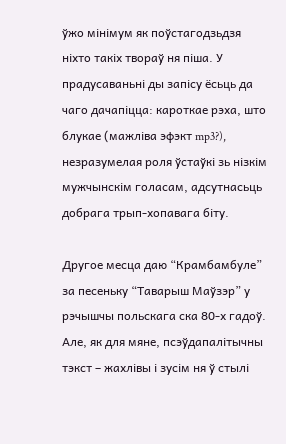ўжо мінімум як поўстагодзьдзя ніхто такіх твораў ня піша. У прадусаваньні ды запісу ёсьць да чаго дачапіцца: кароткае рэха, што блукае (мажліва эфэкт mp3?), незразумелая роля ўстаўкі зь нізкім мужчынскім голасам, адсутнасьць добрага трып-хопавага біту.

Другое месца даю “Крамбамбуле” за песеньку “Таварыш Маўзэр” у рэчышчы польскага ска 80-х гадоў. Але, як для мяне, псэўдапалітычны тэкст – жахлівы і зусім ня ў стылі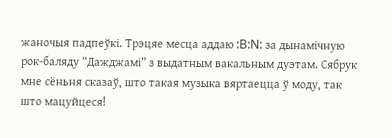жаночыя падпеўкі. Трэцяе месца аддаю :B:N: за дынамічную рок-баляду “Дажджамі” з выдатным вакальным дуэтам. Сябрук мне сёньня сказаў, што такая музыка вяртаецца ў моду, так што мацуйцеся!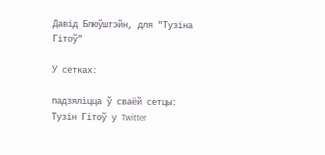Давід Блюўштэйн, для "Тузіна Гітоў"

У сетках:

падзяліцца ў сваёй сетцы:
Тузін Гітоў у Twitter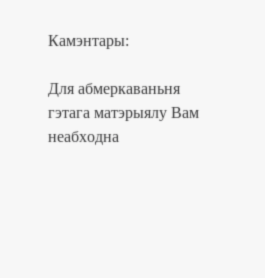Камэнтары:

Для абмеркаваньня гэтага матэрыялу Вам неабходна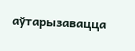аўтарызавацца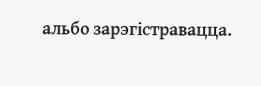альбо зарэгістравацца.